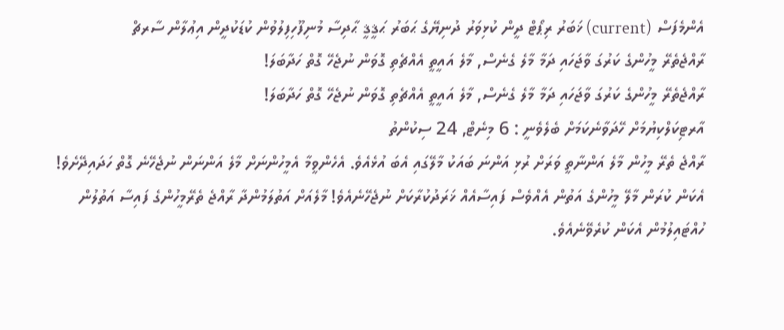އެންމެފަސް (current) ޚަބަރު ރިޕޯޓް ދީން ކުޅިވަރު ދުނިޔޭގެ ޙަބަރު ޙަޤީޤީ ޙާދިސާ މުނިފޫހިފިލުވުން ކުޑަކުދީން އިޢުލާން ސާރޗް
ރާއްޖެތެރޭ މީހުންގެ ކަރުގަ ވާޖަހައި ދަމާ މާލެ ގެނެސް, މާލެ އައީތީ އެއްޗެތި ގޮވަން ނުޖެހޭ ގޮތް ހަދާބަލަ!
ރާއްޖެތެރޭ މީހުންގެ ކަރުގަ ވާޖަހައި ދަމާ މާލެ ގެނެސް, މާލެ އައީތީ އެއްޗެތި ގޮވަން ނުޖެހޭ ގޮތް ހަދާބަލަ!
އާރޓިކަލްކިޔުމަށް ހޭދަވާނެކަމަށް ބެލެވެނީ : 6 މިނެޓް, 24 ސިކުންތު
ރާއްޖެ ތެރޭ މީހުން މާލެ އަންނާތީ ވަރަށް ރުޅި އަންނަ ބައަކު މާލޭގައި އެބަ އުޅެއެވެ. އެހެންވީމާ އެމީހުންނަށް މާލެ އަންނަން ނުޖެހޭނެ ގޮތް ހަދައިދޭށެވެ! އެކަން ކުރަން މާލޭ މީހުންގެ އަތުން އެއްވެސް ފައިސާއެއް ޚަރަދުކުރާކަށް ނުޖެހޭނެއެވެ! މާލެއަށް އަތުލަމުންދާ ރާއްޖެ ތެރޭމީހުންގެ ފައިސާ އަތުލުން ހުއްޓައިލުމުން އެކަން ކުރެވޭނެއެވެ.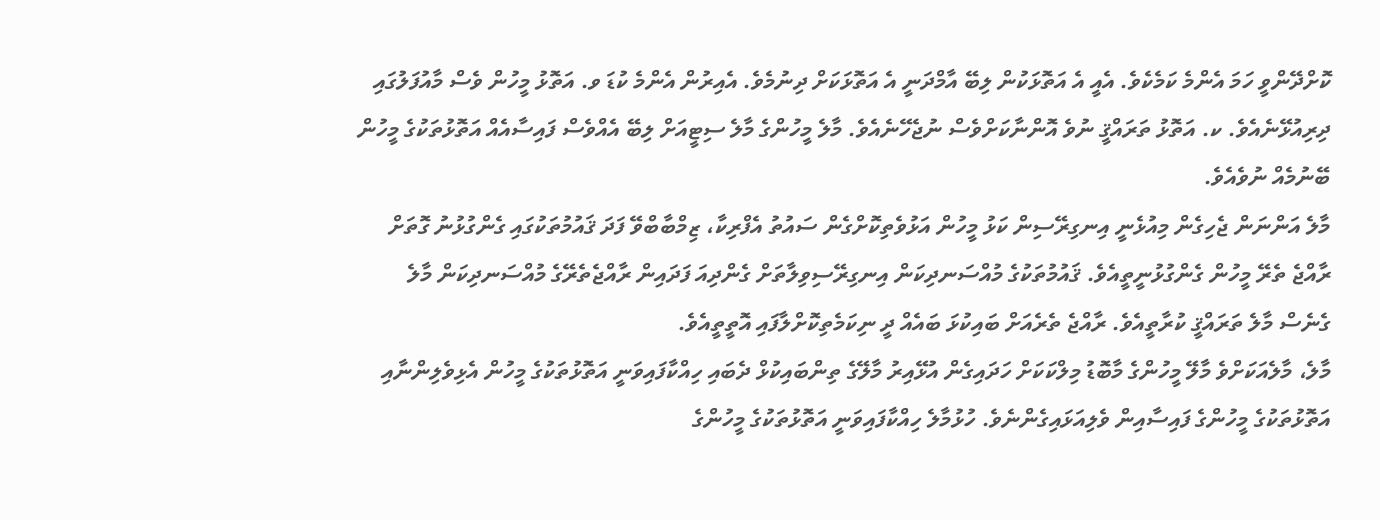ކޮށްދޭންވީ ހަމަ އެންމެ ކަމެކެވެ. އެއީ އެ އަތޮޅަކުން ލިބޭ އާމްދަނީ އެ އަތޮޅަކަށް ދިނުމެވެ. އެއިރުން އެންމެ ކުޑަ ވ. އަތޮޅު މީހުން ވެސް މާއުފަލުގައި ދިރިއުޅޭނެއެވެ. ކ. އަތޮޅު ތަރައްޤީ ނުވެ އޮންނާކަށްވެސް ނުޖެހޭނެއެވެ. މާލެ މީހުންގެ މާލެ ސިޓީއަށް ލިބޭ އެއްވެސް ފައިސާއެއް އަތޮޅުތަކުގެ މީހުން ބޭނުމެއް ނުވެއެވެ.
މާލެ އަންނަން ޖެހިގެން މިއުޅެނީ އިނގިރޭސިން ކަޅު މީހުން އަޅުވެތިކޮށްގެން ސައުތު އެފްރިކާ، ޒިމްބާބްވޭ ފަދަ ޤައުމުތަކުގައި ގެންގުޅުނު ގޮތަށް ރާއްޖެ ތެރޭ މީހުން ގެންގުޅުނީތީއެވެ. ޤައުމުތަކުގެ މުއްސަނދިކަން އިނގިރޭސިވިލާތަށް ގެންދިއަ ފަދައިން ރާއްޖެތެރޭގެ މުއްސަނދިކަން މާލެ ގެނެސް މާލެ ތަރައްޤީ ކުރާތީއެވެ. ރާއްޖެ ތެރެއަށް ބައިކުޅަ ބައެއް ދީ ނިކަމެތިކޮށްލާފައި އޮތީތީއެވެ.
މާލެ، މާލެއަކަށްވެ މާލޭ މީހުންގެ މާބޮޑު މިލްކަކަށް ހަދައިގެން އުޅޭއިރު މާލޭގެ ތިންބައިކުޅް ދެބައި ހިއްކާފައިވަނީ އަތޮޅުތަކުގެ މީހުން އެޅިވެލިންނާއި އަތޮޅުތަކުގެ މީހުންގެ ފައިސާއިން ވެލިއަޅައިގެންނެވެ. ހުޅުމާލެ ހިއްކާފައިވަނީ އަތޮޅުތަކުގެ މީހުންގެ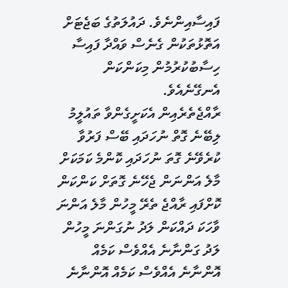ފައިސާއިންނެވެ. ދައުލަތުގެ ބަޖެޓަށް އަތޮޅުތަކުން ގެނެސް ވައްދާ ފައިސާ ހިސާބުކުރުމުން މިކަންކަން އެނގޭނެއެވެ.
ރާއްޖެތެރެއިން އެކަށީގެންވާ ތައުލީމު ލިބޭނެ ގޮތް ނުހަދައި ބޭސް ފަރުވާ ކުރެވޭނެ ގޮތަ ނުހަދައި ކޮންމެ ކަމަކަށް މާލެ އަންނަން ޖެހޭނެ ގޮތަށް ކަންކަން ކޮށްފައި ރާއްޖެ ތެރޭ މީހުން މާލެ އަންނަ ވާހަކަ ދައްކަން ލަދު ނުގަންނަ މީހުން ލަދު ގަންނާނެ އެއްވެސް ކަމެއް އޮންނާނެ އެއްވެސް ކަމެއް އޮންނާނެ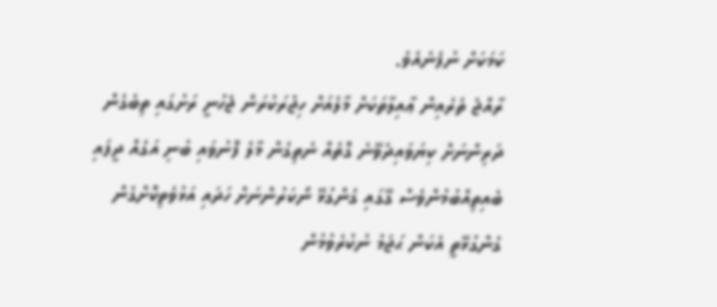ކަމަކަށް ނުފެނެއެވެ.
ރާއްޖެ ތެރެއިން ޢާއިލާތަކަށް މާލެއަށް ހިޖުރަކުރަން ޖެހުނީ ރަށުގައި ތިބެގެން ދަރިންނަށް ކިޔަވައިދެވޭނެ ގޮތެއް ނެތިގެން މާލެ ފޮނުވައި ބުނި އަގެއް ދީފައި ބެއިތިއްބުމުންވެސް ގޭގައި ގެންގުޅޭ ނޯކަރުންނަށް ހަދައި އަޅުވެތިކޮށްގެން ގެންގުޅޭތީ އެކަން ޙަޖަމު ނުކުރެވުމުން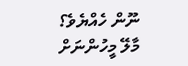ނޫން ހެއްޔެވެ؟
މާލޭ މީހުންނަށް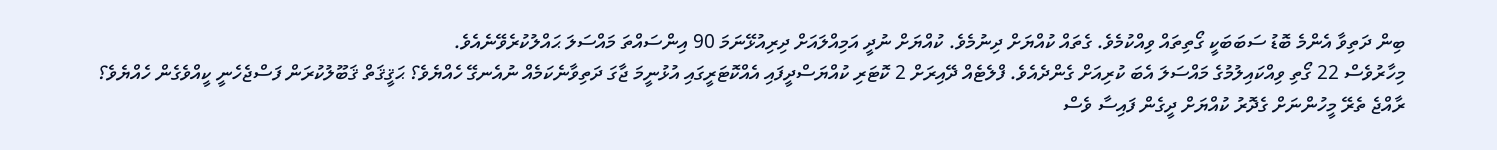ބިން ދަތިވާ އެންމެ ބޮޑު ސަބަބަކީ ގޯތިތައް ވިއްކުމެވެ. ގެތައް ކުއްޔަށް ދިނުމެވެ. ކުއްޔަށް ނުދީ އަމިއްލައަށް ދިރިއުޅޭނަމަ 90 އިންސައްތަ މައްސަލަ ޙައްލުކުރެވޭނެއެވެ.
މިހާރުވެސް 22 ގޯތި ވިއްކައިލުމުގެ މައްސަލަ އެބަ ކުރިއަށް ގެންދެއެވެ. ފްލެޓެއް ދޭއިރަށް 2 ކޮޓަރި ކުއްޔަސްދީފައި އެއްކޮޓަރީގައި އުޅުނީމަ ޖާގަ ދަތިވާނެކަމެއް ނުއެނގޭ ހެއްޔެވެ؟ ޙަޤީޤަތް ޤަބޫލުކުރަން ފަސްޖެހެނީ ކީއްވެގެން ހެއްޔެވެ؟
ރާއްޖެ ތެރޭ މީހުންނަށް ގެދޮރު ކުއްޔަށް ދީގެން ފައިސާ ވެސް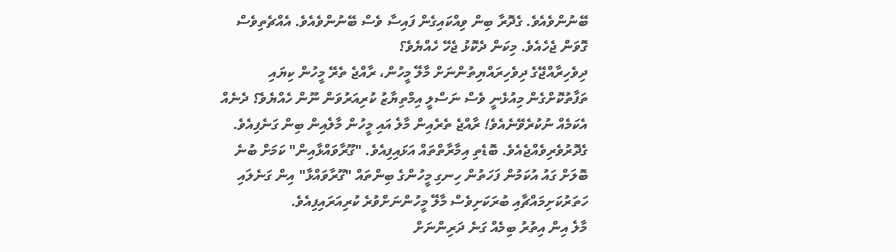ބޭނުންވެއެވެ. ގެދޮރާ ބިން ވިއްކައިގެން ފައިސާ ވެސް ބޭނުންވެއެވެ. އެއްޗެތިވެސް ގޮވަން ޖެހެއެވެ. މިކަން ދެކޮޅު ޖެހޭ ހެއްޔެވެ؟
ދިވެހިރާއްޖޭގެ ދިވެހިރައްޔިތުންނަށް މާލޭ މީހުން، ރާއްޖެ ތެރޭ މީހުން ކިޔައި ތަފާތުކޮށްގެން މިއުޅެނީ ވެސް ނަސްލީ އިމްތިޔާޒު ކުރިއަރުވަން ނޫން ހެއްޔެވެ؟ ދެނެއް އެކަމެއް ނުކުރެވޭނެއެވެ! ރާއްޖެ ތެރެއިން މާލެ އައި މީހުން މާލެއިން ބިން ގަނެފިއެވެ. ގެދޮރުވެރިވެއްޖެއެވެ. ބޮޑެތި އިމާރާތްތައް އަޅައިފިއެވެ. "ގޫރާވައްޅާއިން" ކަމަށް ބުނެ ބޮލަށް ގައު އުކަމުން ފަހަތުން ހިނގި މީހުންގެ ބިންތައް "ގޫރާވައްޅާ" އިން ގަނެލައި ހަތަރުކަށިމައްޗާއި ބުރަކަށިވެސް މާލޭ މީހުންނަށްވުރެ ކުރިއަރައިފިއެވެ.
މާލެ އިން އިތުރު ބިމެއް ގަނެ ދަރިންނަށް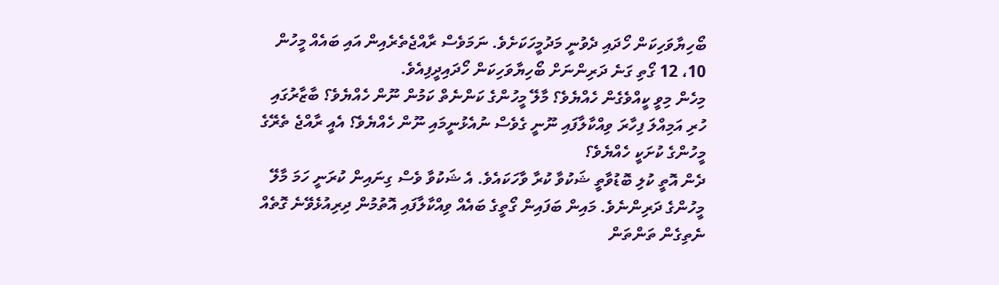ބޯހިޔާވަހިކަން ހޯދައި ދެވުނީ މަދުމީހަކަށެވެ. ނަމަވެސް ރާއްޖެތެރެއިން އައި ބައެއް މީހުން 10، 12 ގޯތި ގަނެ ދަރިންނަށް ބޯހިޔާވަހިކަން ހޯދައިދީފިއެވެ.
މިހެން މިވީ ކީއްވެގެން ހެއްޔެވެ؟ މާލޭ މީހުންގެ ކަންނެތް ކަމުން ނޫން ހެއްޔެވެ؟ ބާޒާރުގައި ހުރި އަމިއްލަ ފިހާރަ ވިއްކާލާފައި ނޫނީ ގެވެސް ނުއެޅުނީމައި ނޫން ހެއްޔެވެ؟ އެއީ ރާއްޖެ ތެރޭގެ މީހުންގެ ކުށަކީ ހެއްޔެވެ؟
ދެން އޮތީ ކުލި ބޮޑުވާތީ ޝަކުވާ ކުރާ ވާހަކައެވެ. އެ ޝަކުވާ ވެސް ގިނައިން ކުރަނީ ހަމަ މާލޭ މީހުންގެ ދަރިންނެވެ. މައިން ބަފައިން ގޯތީގެ ބައެއް ވިއްކާލާފައި އޮތުމުން ދިރިއުޅެވޭނެ ގޮތެއް ނެތިގެން ތަންތަން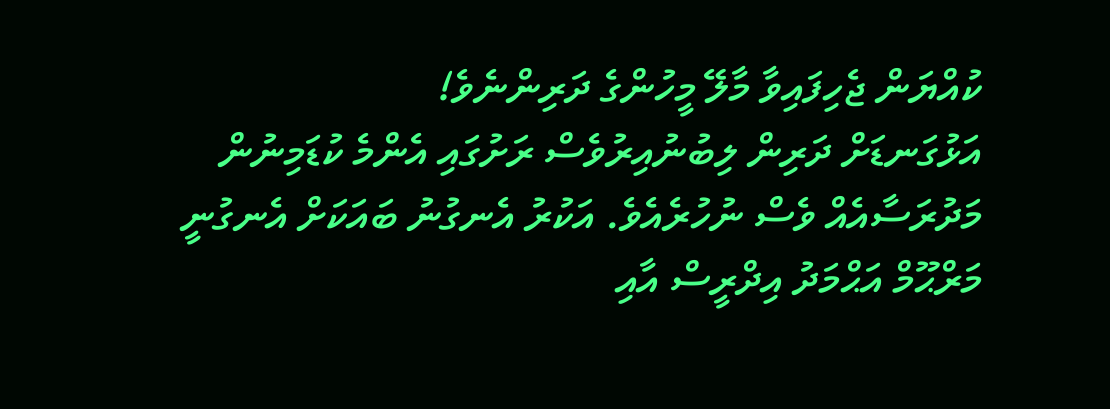ކުއްޔަން ޖެހިފައިވާ މާލޭ މީހުންގެ ދަރިންނެވެ!
އަޅުގަނޑަށް ދަރިން ލިބުނުއިރުވެސް ރަށުގައި އެންމެ ކުޑަމިނުން މަދުރަސާއެއް ވެސް ނުހުރެއެވެ. އަކުރު އެނގުނު ބައަކަށް އެނގުނީ މަރްޙޫމް އަޙްމަދު އިދްރީސް އާއި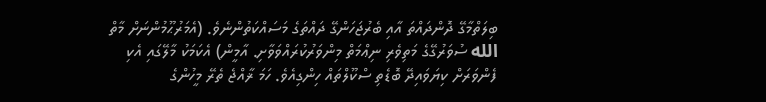ބިލަތްމާގޭ ދޮންދައްތަ އާއި ބެރުޖަހަންގޭ ދައްތަގެ މަސައްކަތުންނެވެ. (އެމަރުޙޫމުންނަށް މާތް الله ސުވަރުގޭގެ މަތިވެރި ނިޢްމަތް މިންވަރުކުރައްވަވާށި. އާމީން) އެކަމަކު މާލޭގައި އެކި ފެންވަރަށް ކިޔަވައިދޭ ބޮޑެތި ސްކޫލްތައް ހިންގިއެވެ. ހަމަ ޜާއްޖެ ތެރޭ މީހުންގެ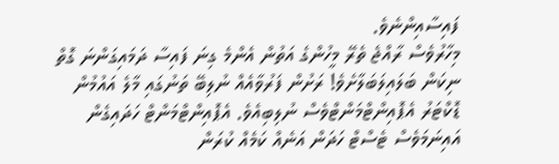ފައިސާއިންނެވެ.
މިހާރުވެސް ރާއްޖެ ތެރޭ މީހުންގެ އަތުން އެންމެ ގިނަ ފައިސާ ދަމައިގަންނަ ގޮތް ނިކަން ބަލައިލަބަލާށެވެ! ރަށުން ފަރުވާއެއް ނުލިބޭ ތަނުގައި މާލެ އައުމުން ޑޮކްޓަރު އެޕޮއިންޓްމަންޓްވެސް ނުލިބިއެވެ. އެޕޮއިންޓްމަންޓް ހަދައިގެން އައިނަމަވެސް ޓެސްޓް ހަދަން އަނެއް ކަމެއް ކުރަން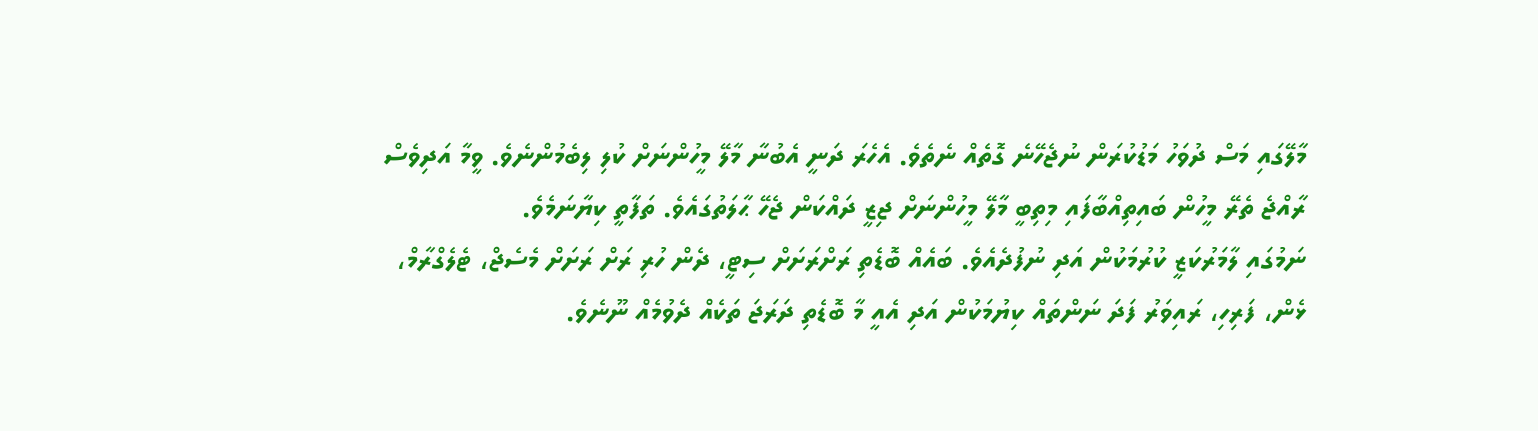މާލޭގައި މަސް ދުވަހު މަޑުކުރަން ނުޖެހޭނެ ގޮތެއް ނެތެވެ. އެހެރަ ދަނީ އެބުނާ މާލޭ މީހުންނަށް ކުލި ލިބެމުންނެވެ. ވީމާ އަދިވެސް ރާއްޖެ ތެރޭ މީހުން ބައިތިއްބާފައި މިތިބީ މާލޭ މީހުންނަށް ޖިޒީ ދައްކަން ޖެހޭ ޙާލަތުގައެވެ. ތަފާތީ ކިޔާނަމެވެ.
ނަމުގައި ލާމަރުކަޒީ ކުރުމަކުން އަދި ނުފުދެއެވެ. ބައެއް ބޮޑެތި ރަށްރަށަށް ސިޓީ، ދެން ހުރި ރަށް ރަށަށް މެސެޖް، ޓެލެގްރާމް، ޅެން، ފަރިހި، ރައިވަރު ފަދަ ނަންތައް ކިޔުމަކުން އަދި އެއީ މާ ބޮޑެތި ދަރަޖަ ތަކެއް ދެވުމެއް ނޫނެވެ.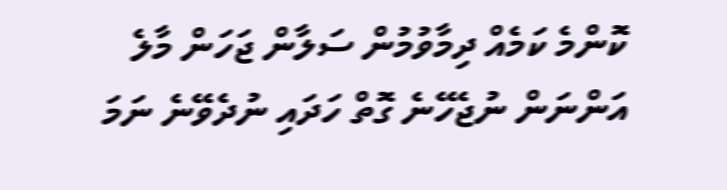ކޮންމެ ކަމެއް ދިމާވުމުން ސަލާން ޖަހަން މާލެ އަންނަން ނުޖެހޭނެ ގޮތް ހަދައި ނުދެވޭނެ ނަމަ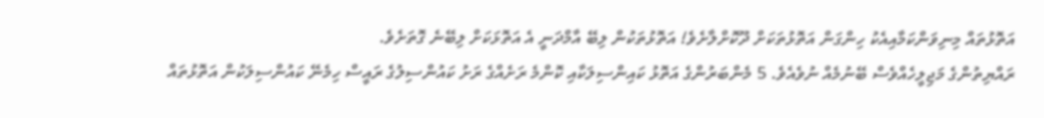އަތޮޅުތައް މިނިވަންކަމާއިއެކު ހިންގަން އަތޮޅުތަކަށް ދޫކޮށްލާށެވެ! އަތޮޅުތަކުން ލިބޭ އާމްދަނީ އެ އަތޮޅަކަށް ލިބޭނެ ގޮތަށެވެ.
ރައްޔިތުންގެ މަޖިލީހެއްވެސް ބޭނުމެއް ނުވެއެވެ. 5 މެންބަރުންގެ އަތޮޅު ކައިންސިލަކާއި ކޮންމެ ރަށެއްގެ ރަށު ކައުންސިލުގެ ރައީސް ހިމެނޭ ކައުންސިލަކުން އަތޮޅުތައް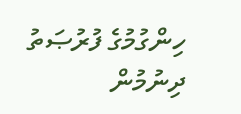ހިންގުމުގެ ފުރުޞަތު ދިނުމުން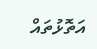އަތޮޅުތައް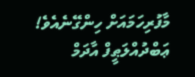މާފުރިހަމައަށް ހިންގޭނެއެވެ!
ޢަބްދުއްލަޠީފް އާދަމް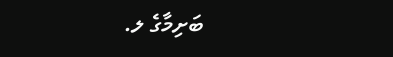ބަށިމާގެ ލ.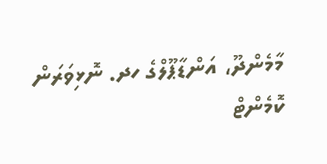މާމެންދޫ، އަންޑާޕޫލްގެ ހދ. ނޮޅިވަރަން
ކޮމެންޓް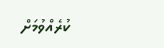ކުރެއްވުމަށް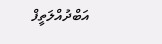އަބްދުއްލަތީފް